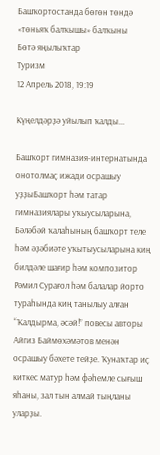Башҡортостанда бөгөн төндә «төньяҡ балҡышы» балҡыны
Бөтә яңылыҡтар
Туризм
12 Апрель 2018, 19:19

Күңелдәрҙә уйылып ҡалды...

Башҡорт гимназия-интернатында онотолмаҫ ижади осрашыу уҙҙыБашҡорт һәм татар гимназиялары уҡыусыларына, Бәләбәй ҡалаһының башҡорт теле һәм әҙәбиәте уҡытыусыларына киң билдәле шағир һәм композитор Рәмил Сурағол һәм балалар йорто тураһында киң танылыу алған “Ҡалдырма, әсәй!” повесы авторы Айгиз Баймөхәмәтов менән осрашыу бәхете тейҙе. Ҡунаҡтар иҫ киткес матур һәм фәһемле сығыш яһаны, зал тын алмай тыңланы уларҙы.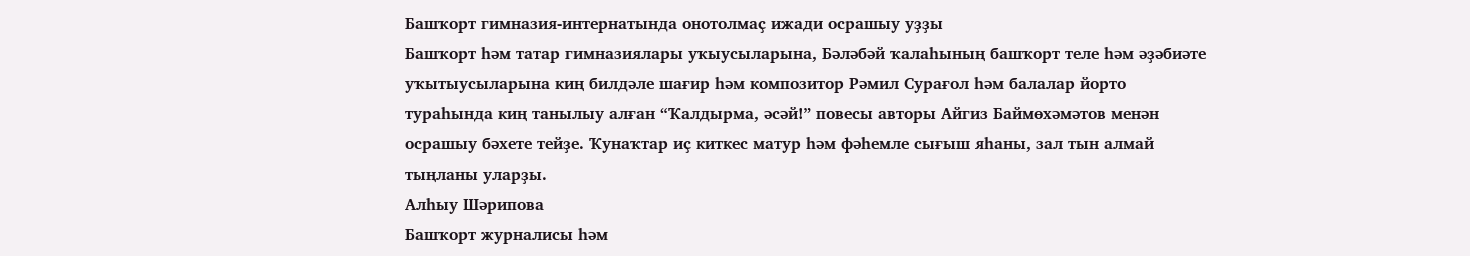Башҡорт гимназия-интернатында онотолмаҫ ижади осрашыу уҙҙы
Башҡорт һәм татар гимназиялары уҡыусыларына, Бәләбәй ҡалаһының башҡорт теле һәм әҙәбиәте уҡытыусыларына киң билдәле шағир һәм композитор Рәмил Сурағол һәм балалар йорто тураһында киң танылыу алған “Ҡалдырма, әсәй!” повесы авторы Айгиз Баймөхәмәтов менән осрашыу бәхете тейҙе. Ҡунаҡтар иҫ киткес матур һәм фәһемле сығыш яһаны, зал тын алмай тыңланы уларҙы.
Алһыу Шәрипова
Башҡорт журналисы һәм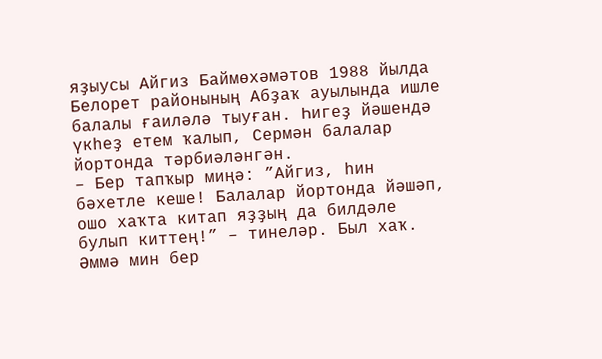яҙыусы Айгиз Баймөхәмәтов 1988 йылда Белорет районының Абҙаҡ ауылында ишле балалы ғаиләлә тыуған. Һигеҙ йәшендә үкһеҙ етем ҡалып, Сермән балалар йортонда тәрбиәләнгән.
– Бер тапҡыр миңә: ”Айгиз, һин бәхетле кеше! Балалар йортонда йәшәп, ошо хаҡта китап яҙҙың да билдәле булып киттең!” – тинеләр. Был хаҡ. Әммә мин бер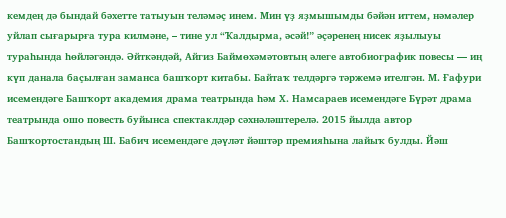кемдең дә бындай бәхетте татыуын теләмәҫ инем. Мин үҙ яҙмышымды бәйән иттем, нәмәлер уйлап сығарырға тура килмәне, – тине ул “Ҡалдырма, әсәй!” әҫәренең нисек яҙылыуы тураһында һөйләгәндә. Әйткәндәй, Айгиз Баймөхәмәтовтың әлеге автобиографик повесы — иң күп данала баҫылған заманса башҡорт китабы. Байтаҡ телдәргә тәржемә ителгән. М. Ғафури исемендәге Башҡорт академия драма театрында һәм Х. Намсараев исемендәге Бүрәт драма театрында ошо повесть буйынса спектаклдәр сәхнәләштерелә. 2015 йылда автор Башҡортостандың Ш. Бабич исемендәге дәүләт йәштәр премияһына лайыҡ булды. Йәш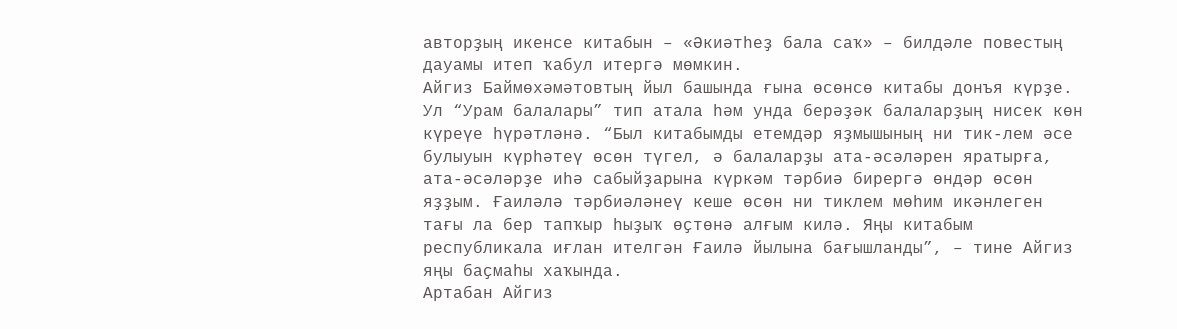авторҙың икенсе китабын – «Әкиәтһеҙ бала саҡ» – билдәле повестың дауамы итеп ҡабул итергә мөмкин.
Айгиз Баймөхәмәтовтың йыл башында ғына өсөнсө китабы донъя күрҙе. Ул “Урам балалары” тип атала һәм унда берәҙәк балаларҙың нисек көн күреүе һүрәтләнә. “Был китабымды етемдәр яҙмышының ни тик-лем әсе булыуын күрһәтеү өсөн түгел, ә балаларҙы ата-әсәләрен яратырға, ата-әсәләрҙе иһә сабыйҙарына күркәм тәрбиә бирергә өндәр өсөн яҙҙым. Ғаиләлә тәрбиәләнеү кеше өсөн ни тиклем мөһим икәнлеген тағы ла бер тапҡыр һыҙыҡ өҫтөнә алғым килә. Яңы китабым республикала иғлан ителгән Ғаилә йылына бағышланды”, – тине Айгиз яңы баҫмаһы хаҡында.
Артабан Айгиз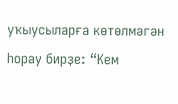уҡыусыларға көтөлмәгән һорау бирҙе: “Кем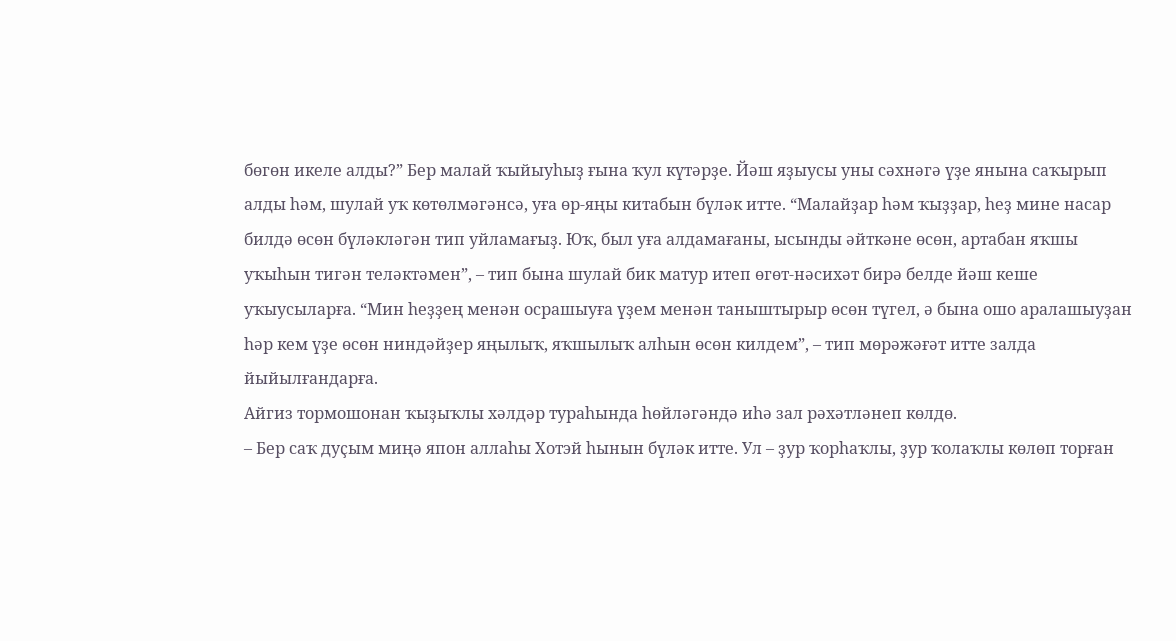бөгөн икеле алды?” Бер малай ҡыйыуһыҙ ғына ҡул күтәрҙе. Йәш яҙыусы уны сәхнәгә үҙе янына саҡырып алды һәм, шулай уҡ көтөлмәгәнсә, уға өр-яңы китабын бүләк итте. “Малайҙар һәм ҡыҙҙар, һеҙ мине насар билдә өсөн бүләкләгән тип уйламағыҙ. Юҡ, был уға алдамағаны, ысынды әйткәне өсөн, артабан яҡшы уҡыһын тигән теләктәмен”, – тип бына шулай бик матур итеп өгөт-нәсихәт бирә белде йәш кеше уҡыусыларға. “Мин һеҙҙең менән осрашыуға үҙем менән таныштырыр өсөн түгел, ә бына ошо аралашыуҙан һәр кем үҙе өсөн ниндәйҙер яңылыҡ, яҡшылыҡ алһын өсөн килдем”, – тип мөрәжәғәт итте залда йыйылғандарға.
Айгиз тормошонан ҡыҙыҡлы хәлдәр тураһында һөйләгәндә иһә зал рәхәтләнеп көлдө.
– Бер саҡ дуҫым миңә япон аллаһы Хотэй һынын бүләк итте. Ул – ҙур ҡорһаҡлы, ҙур ҡолаҡлы көлөп торған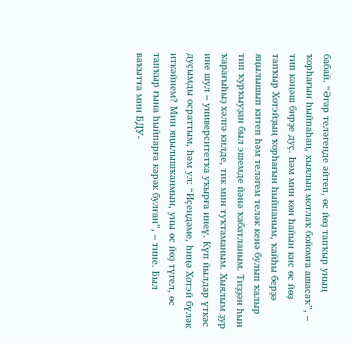бабай. “Әгәр теләгеңде әйтеп, өс йөҙ тапҡыр уның ҡорһағын һыйпаһаң, хыялың мотлаҡ бойомға ашасаҡ”, – тип кәңәш бирҙе дуҫ. Һәм мин көн һайын кис өс йөҙ тапҡыр Хотэйҙың ҡорһағын һыйпаным, ҡайһы берҙә яңылышып китеп һәм теләгем теләк кенә булып ҡалыр тип ҡурҡыуҙан был эшемде йәнә ҡабатланым. Тиҙҙән һын ҡарағыһыҙ хәлгә килде, тик мин туҡтаманым. Хыялым ҙур ине шул – университетҡа уҡырға инеү. Күп йылдар үткәс дуҫымды осраттым, һәм ул: “Иҫеңдәме, һиңә Хотэй бүләк иткәйнем? Мин яңылышҡанмын, уны өс йөҙ түгел, өс тапҡыр ғына һыйпарға кәрәк булған”, – тине. Был ваҡытта мин БДУ-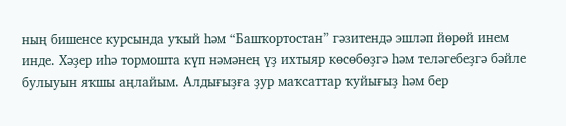ның бишенсе курсында уҡый һәм “Башҡортостан” гәзитендә эшләп йөрөй инем инде. Хәҙер иһә тормошта күп нәмәнең үҙ ихтыяр көсөбөҙгә һәм теләгебеҙгә бәйле булыуын яҡшы аңлайым. Алдығыҙға ҙур маҡсаттар ҡуйығыҙ һәм бер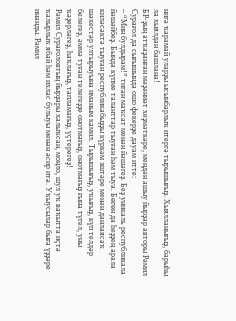нигә ҡарамай уларҙы ысынбарлыҡ итергә тырышығыҙ. Хыялланығыҙ, барыһы ла хыялдан башлана!
БР-ҙың атҡаҙанған мәҙәниәт хеҙмәткәре, меңдән ашыу йырҙар авторы Рәмил Сурағол да сығышында ошо фекерҙе дауам итте:
– “Мин булдырам!” тигән маҡсат менән йәшәгеҙ. Беҙ уникаль республикала йәшәйбеҙ. Бында күпме таланттар тыуған һәм тыуа. Бөгөн да һеҙҙең арала киләсәктә тыуған республикабыҙҙы күркәм эштәре менән данлаясаҡ шәхестәр ултырыуына иманым камил. Тырышығыҙ, уҡығыҙ, күп телдәр белегеҙ, әммә туған телегеҙҙе онотмағыҙ, онотмағыҙ ғына түгел, уны ҡәҙерләгеҙ, һаҡлағыҙ, тапламағыҙ, үҫтерегеҙ!
Рәмил Сурағоловтың йырҙары халыҡсан, моңло, шул уҡ ваҡытта иҫтә ҡалырлыҡ ябай һәм ихлас булыуы менән әсир итә. Уҡыусылар быға үҙҙәре инанды. Рәмил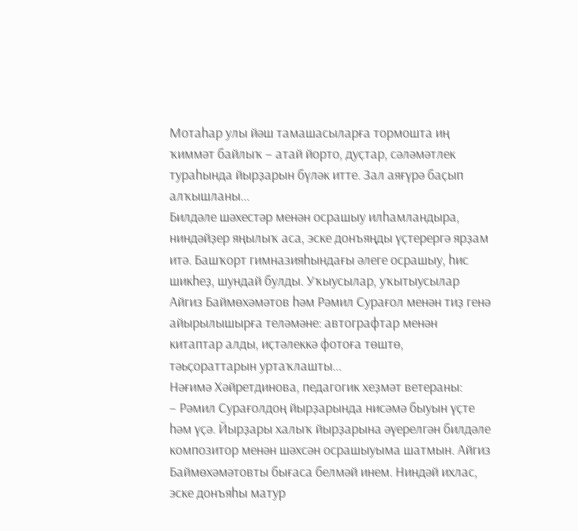Мотаһар улы йәш тамашасыларға тормошта иң ҡиммәт байлыҡ – атай йорто, дуҫтар, сәләмәтлек тураһында йырҙарын бүләк итте. Зал аяғүрә баҫып алҡышланы...
Билдәле шәхестәр менән осрашыу илһамландыра, ниндәйҙер яңылыҡ аса, эске донъяңды үҫтерергә ярҙам итә. Башҡорт гимназияһындағы әлеге осрашыу, һис шикһеҙ, шундай булды. Уҡыусылар, уҡытыусылар Айгиз Баймөхәмәтов һәм Рәмил Сурағол менән тиҙ генә айырылышырға теләмәне: автографтар менән китаптар алды, иҫтәлеккә фотоға төштө, тәьҫораттарын уртаҡлашты...
Нәғимә Хәйретдинова, педагогик хеҙмәт ветераны:
– Рәмил Сурағолдоң йырҙарында нисәмә быуын үҫте һәм үҫә. Йырҙары халыҡ йырҙарына әүерелгән билдәле композитор менән шәхсән осрашыуыма шатмын. Айгиз Баймөхәмәтовты бығаса белмәй инем. Ниндәй ихлас, эске донъяһы матур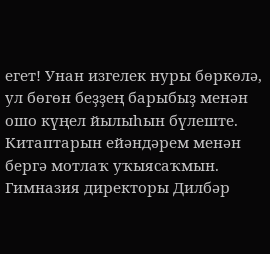егет! Унан изгелек нуры бөркөлә, ул бөгөн беҙҙең барыбыҙ менән ошо күңел йылыһын бүлеште. Китаптарын ейәндәрем менән бергә мотлаҡ уҡыясаҡмын. Гимназия директоры Дилбәр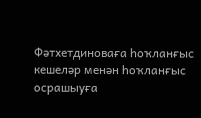Фәтхетдиноваға һоҡланғыс кешеләр менән һоҡланғыс осрашыуға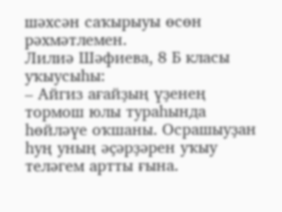шәхсән саҡырыуы өсөн рәхмәтлемен.
Лилиә Шәфиева, 8 Б класы уҡыусыһы:
– Айгиз ағайҙың үҙенең тормош юлы тураһында һөйләүе оҡшаны. Осрашыуҙан һуң уның әҫәрҙәрен уҡыу теләгем артты ғына.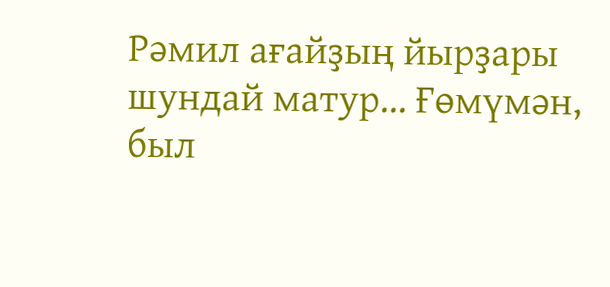Рәмил ағайҙың йырҙары шундай матур... Ғөмүмән, был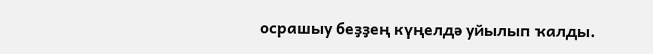осрашыу беҙҙең күңелдә уйылып ҡалды.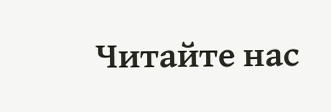Читайте нас